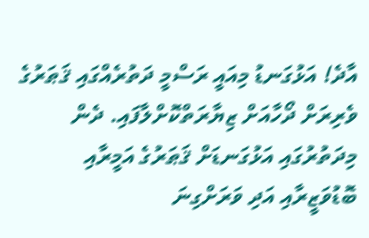އާދެ! އަޅުގަނޑު މިއައީ ރަސްމީ ދަތުރެއްގައި ޤަޠަރުގެ ވެރިރަށް ދޯހާއަށް ޒިޔާރަތްކޮށްލާފައި. ދެން މިދަތުރުގައި އަޅުގަނޑަށް ޤަޠަރުގެ އަމީރާއި ބޮޑުވަޒީރާއި އަދި ވަރަށްގިނަ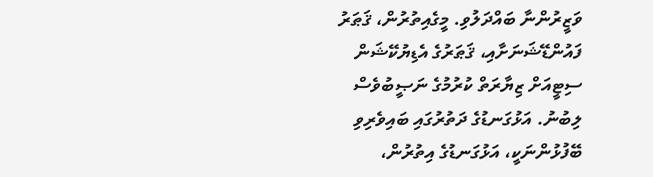ވަޒީރުންނާ ބައްދަލުވި. މީގެއިތުރުން، ޤަޠަރު ފައުންޑޭޝަނަށާއި، ޤަޠަރުގެ އެޑިޔުކޭޝަން ސިޓީއަށް ޒިޔާރަތް ކުރުމުގެ ނަޞީބުވެސް ލިބުނު. އަޅުގަނޑުގެ ދަތުރުގައި ބައިވެރިވި ބޭފުޅުންނަކީ، އަޅުގަނޑުގެ އިތުރުން،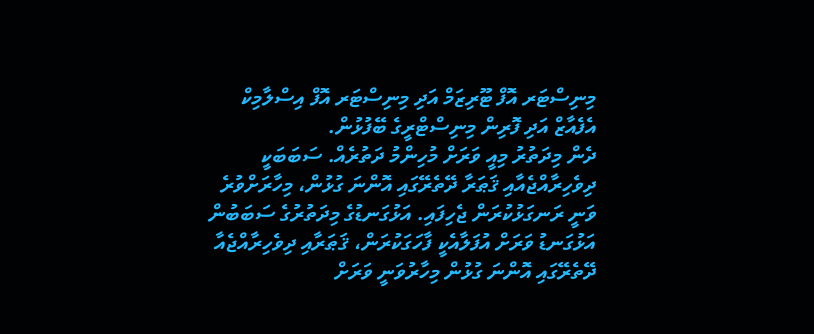މިނިސްޓަރ އޮފް ޓޫރިޒަމް އަދި މިނިސްޓަރ އޮފް އިސްލާމިކް އެފެއާޒް އަދި ފޮރިން މިނިސްޓްރީގެ ބޭފުޅުން.
ދެން މިދަތުރު މިއީ ވަރަށް މުހިންމު ދަތުރެއް. ސަބަބަކީ ދިވެހިރާއްޖެއާއި ޤަޠަރާ ދޭތެރޭގައި އޮންނަ ގުޅުން، މިހާރަށްވުރެ ވަނީ ރަނގަޅުކުރަން ޖެހިފައި. އަޅުގަނޑުގެ މިދަތުރުގެ ސަބަބުން އަޅުގަނޑު ވަރަށް އުފަލާއެކީ ފާހަގަކުރަން، ޤަޠަރާއި ދިވެހިރާއްޖެއާ ދޭތެރޭގައި އޮންނަ ގުޅުން މިހާރުވަނީ ވަރަށް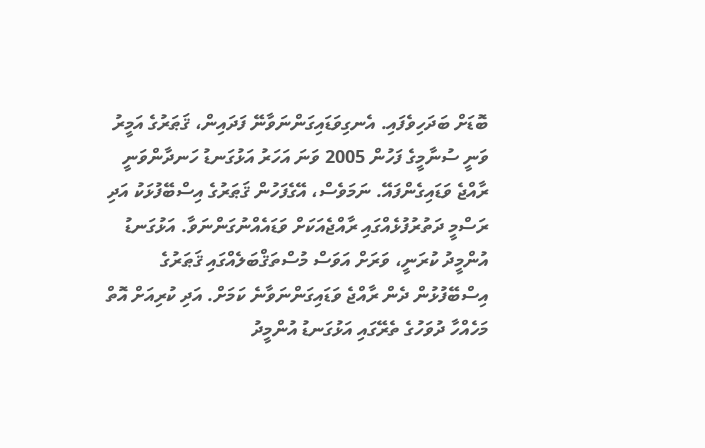ބޮޑަށް ބަދަހިވެފައި. އެނގިވަޑައިގަންނަވާނޭ ފަދައިން، ޤަޠަރުގެ އަމީރު ވަނީ ސުނާމީގެ ފަހުން 2005 ވަނަ އަހަރު އަޅުގަނޑު ހަނދާންވަނީ ރާއްޖެ ވަޑައިގެންފައޭ. ނަމަވެސް، އޭގެފަހުން ޤަޠަރުގެ އިސްބޭފުޅަކު އަދި ރަސްމީ ދަތުރުފުޅެއްގައި ރާއްޖެއަކަށް ވަޑައެއްނުގަންނަވާ. އަޅުގަނޑު އުންމީދު ކުރަނީ، ވަރަށް އަވަސް މުސްތަޤްބަލެއްގައި ޤަޠަރުގެ އިސްބޭފުޅުން ދެން ރާއްޖެ ވަޑައިގަންނަވާނެ ކަމަށް. އަދި ކުރިއަށް އޮތް މަހެއްހާ ދުވަހުގެ ތެރޭގައި އަޅުގަނޑު އުންމީދު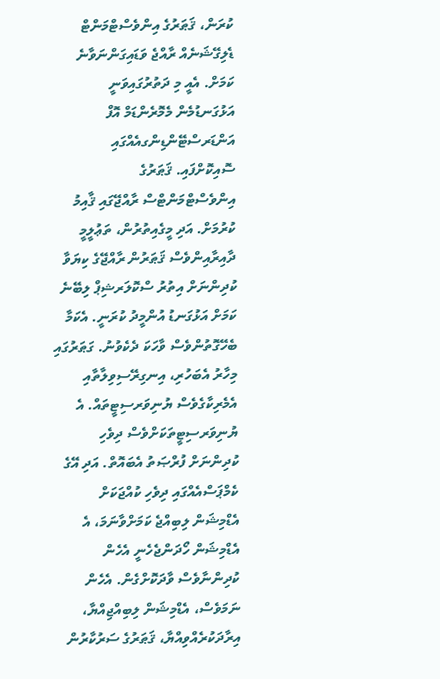ކުރަން، ޤަޠަރުގެ އިންވެސްޓްމަންޓް ޑެލިގޭޝަނެއް ރާއްޖެ ވަޑައިގަންނަވާނެ ކަމަށް. އެއީ މި ދަތުރުގައިވަނީ އަޅުގަނޑުމެން މެމޮރެންޑަމް އޮފް އަންޑަރސްޓޭންޑިންގއެއްގައި ސޮއިކޮށްފައި. ޤަޠަރުގެ އިންވެސްޓްމަންޓްސް ރާއްޖޭގައި ޤާއިމު ކުރުމަށް. އަދި މީގެއިތުރުން، ތަޢުލީމީ ދާއިރާއިންވެސް ޤަޠަރުން ރާއްޖޭގެ ކިޔަވާ ކުދިންނަށް އިތުރު ސްކޮލަރޝިޕް ލިބޭނެ ކަމަށް އަޅުގަނޑު އުންމީދު ކުރަނީ. އެކަމާ ބެހޭގޮތުންވެސް ވާހަކަ ދެކެވުނު. ގަޠަރުގައި މިހާރު އެބަހުރި، އިނގިރޭސިވިލާތާއި އެމެރިކާގެވެސް ޔުނިވަރސިޓީތައް. އެ ޔުނިވަރސިޓީތަކަށްވެސް ދިވެހި ކުދިންނަށް ފުރްޞަތު އެބައޮތް. އަދި އޭގެ ކެމްޕަސްއެއްގައި ދިވެހި ކުއްޖަކަށް އެޑްމިޝަން ލިބިއްޖެ ކަމަށްވާނަމަ، އެ އެޑްމިޝަން ހޯދަންޖެހެނީ އެހެން ކުދިންނާވެސް ވާދަކޮށްގެން. އެހެން ނަމަވެސް، އެޑްމިޝަން ލިބިއްޖިއްޔާ، އިރާދަކުރެއްވިއްޔާ، ޤަޠަރުގެ ސަރުކާރުން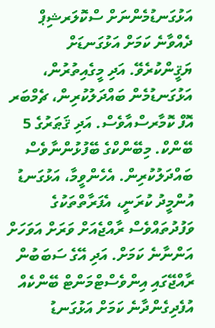އަޅުގަނޑުމެންނަށް ސްކޮލަރޝިޕް ދެއްވާނެ ކަމަށް އަޅުގަނޑަށް ޔަޤީންކުރެވޭ. އަދި މީގެއިތުރުން، އަޅުގަނޑުމެން ބައްދަލުކުރިން، ޗެމްބަރ އޮފް ކޮމާރސްއާވެސް. އަދި ޤަޠަރުގެ 5 ބޭންކް. މިބޭންކްގެ ބޭފުޅުންނާވެސް ބައްދަލުކުރިން. އެހެންވީމާ، އަޅުގަނޑު އުންމީދު ކުރަނީ، އެފަރާތްތަކުގެ ވަފުދުތައްވެސް ރާއްޖެއަށް ވަރަށް އަވަހަށް އަންނާނެ ކަމަށް. އަދި އޭގެ ސަބަބުން ރާއްޖޭގައި އިންވެސްޓްމަންޓް ބޭންކެއް އުފެދިގެންދާނެ ކަމަށް އަޅުގަނޑު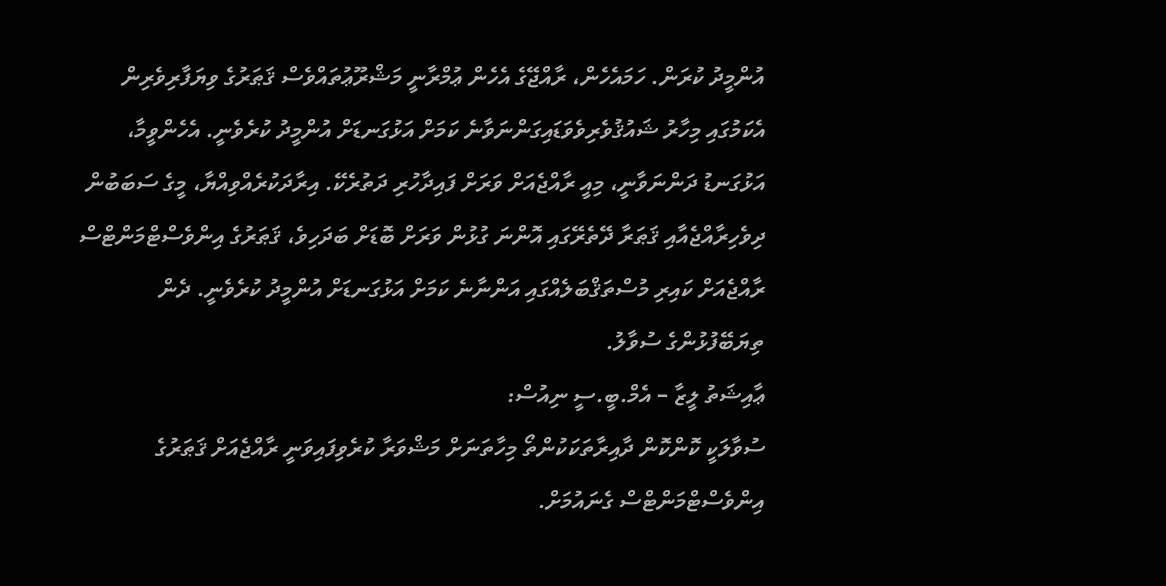އުންމީދު ކުރަން. ހަމައެހެން، ރާއްޖޭގެ އެހެން ޢުމްރާނީ މަޝްރޫޢުތައްވެސް ޤަޠަރުގެ ވިޔަފާރިވެރިން އެކަމުގައި މިހާރު ޝައުޤުވެރިވެވަޑައިގަންނަވާނެ ކަމަށް އަޅުގަނޑަށް އުންމީދު ކުރެވެނީ. އެހެންވީމާ، އަޅުގަނޑު ދަންނަވާނީ، މިއީ ރާއްޖެއަށް ވަރަށް ފައިދާހުރި ދަތުރެކޭ. އިރާދަކުރެއްވިއްޔާ، މީގެ ސަބަބުން ދިވެހިރާއްޖެއާއި ޤަޠަރާ ދޭތެރޭގައި އޮންނަ ގުޅުން ވަރަށް ބޮޑަށް ބަދަހިވެ، ޤަޠަރުގެ އިންވެސްޓްމަންޓްސް ރާއްޖެއަށް ކައިރި މުސްތަޤްބަލެއްގައި އަންނާނެ ކަމަށް އަޅުގަނޑަށް އުންމީދު ކުރެވެނީ. ދެން ތިޔަބޭފުޅުންގެ ސުވާލު.
ޢާއިޝަތު ލީޒާ – އެމް.ބީ.ސީ ނިއުސް:
ސުވާލަކީ ކޮންކޮން ދާއިރާތަކަކުންތޯ މިހާތަނަށް މަޝްވަރާ ކުރެވިފައިވަނީ ރާއްޖެއަށް ޤަޠަރުގެ އިންވެސްޓްމަންޓްސް ގެނައުމަށް.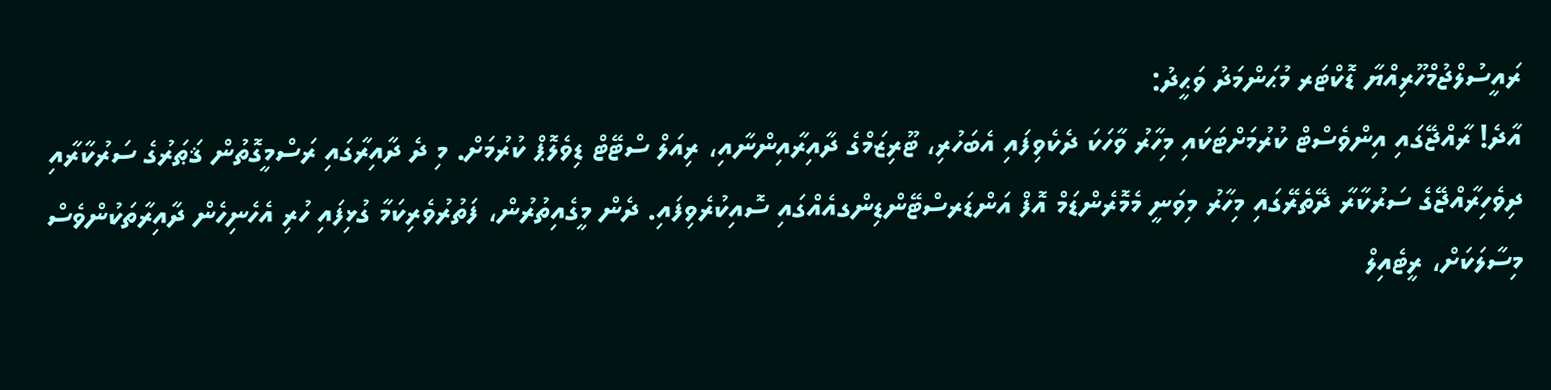ރައީސުލްޖުމްހޫރިއްޔާ ޑޮކްޓަރ މުޙަންމަދު ވަޙީދު:
އާދެ! ރާއްޖޭގައި އިންވެސްޓް ކުރުމަށްޓަކައި މިހާރު ވާހަކަ ދެކެވިފައި އެބަހުރި، ޓޫރިޒަމްގެ ދާއިރާއިންނާއި، ރިއަލް ސްޓޭޓް ޑިވެލޮޕް ކުރުމަށް. މި ދެ ދާއިރާގައި ރަސްމީގޮތުން ޤަޠަރުގެ ސަރުކާރާއި ދިވެހިރާއްޖޭގެ ސަރުކާރާ ދޭތެރޭގައި މިހާރު މިވަނީ މެމޮރެންޑަމް އޮފް އަންޑަރސްޓޭންޑިންގއެއްގައި ސޮއިކުރެވިފައި. ދެން މީގެއިތުރުން، ފަތުރުވެރިކަމާ ގުޅިފައި ހުރި އެހެނިހެން ދާއިރާތަކުންވެސް މިސާލަކަށް، ރީޓެއިލް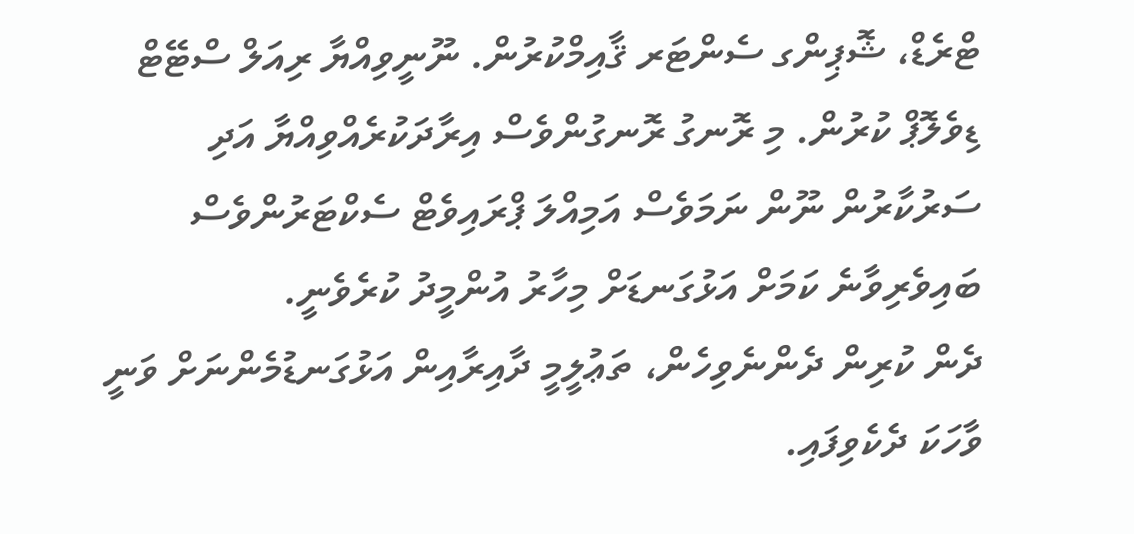ޓްރެޑް، ޝޮޕިންގ ސެންޓަރ ޤާއިމްކުރުން. ނޫނީވިއްޔާ ރިއަލް ސްޓޭޓް ޑިވެލޮޕް ކުރުން. މި ރޮނގު ރޮނގުންވެސް އިރާދަކުރެއްވިއްޔާ އަދި ސަރުކާރުން ނޫން ނަމަވެސް އަމިއްލަ ޕްރައިވެޓް ސެކްޓަރުންވެސް ބައިވެރިވާނެ ކަމަށް އަޅުގަނޑަށް މިހާރު އުންމީދު ކުރެވެނީ.
ދެން ކުރިން ދެންނެވިހެން، ތަޢުލީމީ ދާއިރާއިން އަޅުގަނޑުމެންނަށް ވަނީ ވާހަކަ ދެކެވިފައި.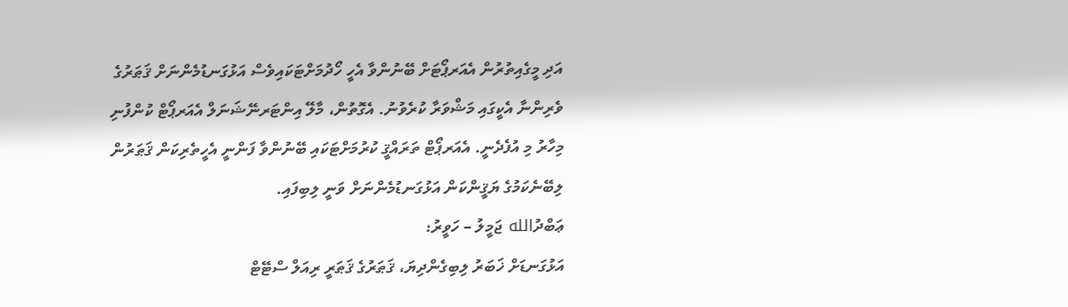އަދި މީގެއިތުރުން އެއަރޕޯޓަށް ބޭނުންވާ އެހީ ހޯދުމަށްޓަކައިވެސް އަޅުގަނޑުމެންނަށް ޤަޠަރުގެ ވެރިންނާ އެކީގައި މަޝްވަރާ ކުރެވުނު. އެގޮތުން، މާލޭ އިންޓަރނޭޝަނަލް އެއަރޕޯޓް ކުންފުނި މިހާރު މި އުފެދެނީ. އެއަރޕޯޓް ތަރައްޤީ ކުރުމަށްޓަކައި ބޭނުންވާ ފަންނީ އެހީތެރިކަން ޤަޠަރުން ލިބޭނެކަމުގެ ޔަޤީންކަން އަޅުގަނޑުމެންނަށް ވަނީ ލިބިފައި.
ޢަބްދުالله ޖަމީލު – ހަވީރު:
އަޅުގަނޑަށް ޚަބަރު ލިބިގެންދިޔަ، ޤަޠަރުގެ ޤަޠަރީ ރިއަލް ސްޓޭޓް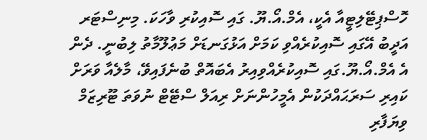ހޮސްޕިޓޭލިޓީއާ އެކީ، އެމް.އޯ.ޔޫ. ގައި ސޮއިކުރި ވާހަކަ. މިނިސްޓަރ އަދީބު އޭގައި ސޮއިކުރެއްވި ކަމަށް އަޅުގަނޑަށް މަޢުލޫމާތު ލިބުނީ. ދެން އެ އެމް.އޯ.ޔޫ.ގައި ސޮއިކުރެއްވިއިރު އެބައޮތް ބުނެފައިވޭ، މާލެއާ ވަރަށް ކައިރި ސަރަޙައްދަކުން އެމީހުންނަށް ރިއަލް ސްޓޭޓް ނުވަތަ ޓޫރިޒަމް ވިޔަފާރި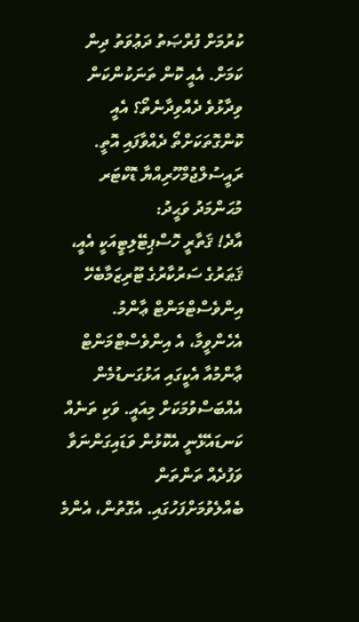ކުރުމަށް ފުރްޞަތު ދަޢުވަތު ދިން ކަމަށް. އެއީ ކޮން ތަނަކުންކަން ވިދާޅުވެ ދެއްވިދާނެތޯ؟ އެއީ ކޮންގޮތަކަށްތޯ ދެއްވާފައި އޮތީ.
ރައީސުލްޖުމްހޫރިއްޔާ ޑޮކްޓަރ މުޙަންމަދު ވަޙީދު:
އާދެ! ޤަތާރީ ހޮސްޕިޓޭލިޓީއަކީ އެއީ، ޤަޠަރުގެ ސަރުކާރުގެ ޓޫރިޒަމާބެހޭ އިންވެސްޓްމަންޓް ޢާންމު. އެހެންވީމާ، އެ އިންވެސްޓްމަންޓް ޢާންމުއާ އެކީގައި އަޅުގަނޑުމެން އެއްބަސްވުމަކަށް މިއައީ. ވަކި ތަނެއް ކަނޑައެޅޭނީ އެކޮޅުން ވަޑައިގަންނަވާ ވަފުދެއް ތަންތަން ބެއްލެވުމަށްފަހުގައި. އެގޮތުން، އެންމެ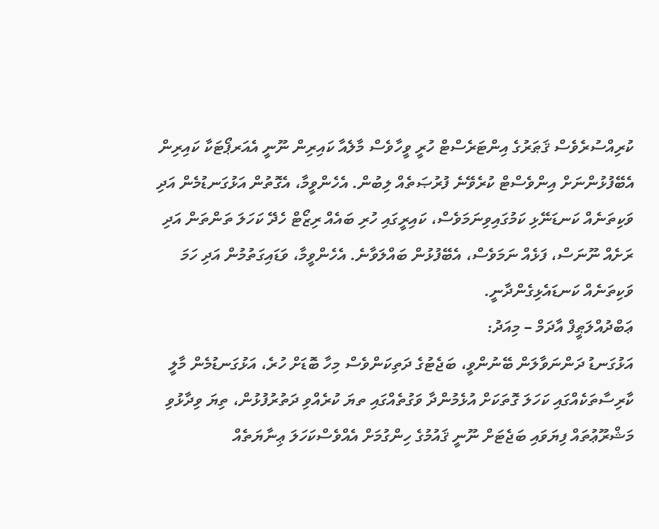ކުރިއްސުރެވެސް ޤަޠަރުގެ އިންޓަރެސްޓް ހުރީ ވީހާވެސް މާލެއާ ކައިރިން ނޫނީ އެއަރޕޯޓަކާ ކައިރިން އެބޭފުޅުންނަށް އިންވެސްޓް ކުރެވޭނެ ފުރުޞަތެއް ލިބުން. އެހެންވީމާ، އެގޮތުން އަޅުގަނޑުމެން އަދި ވަކިތަނެއް ކަނޑަނޭޅި ކަމުގައިވިނަމަވެސް، ކައިރީގައި ހުރި ބައެއް ރިޒޯޓް ހެދޭ ކަހަލަ ތަންތަން އަދި ރަށެއް ނޫނަސް، ފަޅެއް ނަމަވެސް، އެބޭފުޅުން ބައްލަވާނެ. އެހެންވީމާ، ވަޑައިގަތުމުން އަދި ހަމަ ވަކިތަނެއް ކަނޑައެޅިގެންދާނީ.
ޢަބްދުއްލަޠީފް އާދަމް – މިއަދު:
އަޅުގަނޑު ދަންނަވާލަން ބޭނުންވީ، ބަޖެޓުގެ ދަތިކަންވެސް މިހާ ބޮޑަށް ހުރެ، އަޅުގަނޑުމެން މާލީ ކާރިސާތަކެއްގައި ކަހަލަ ގޮތަކަށް އުޅެމުންދާ ވަގުތެއްގައި ތޔަ ކުރެއްވި ދަތުރުފުޅުން، ތިޔަ ވިދާޅުވި މަޝްރޫޢުތައް ފިޔަވައި ބަޖެޓަށް ނޫނީ ޤައުމުގެ ހިންގުމަށް އެއްވެސްކަހަލަ ޢިނާޔަތެއް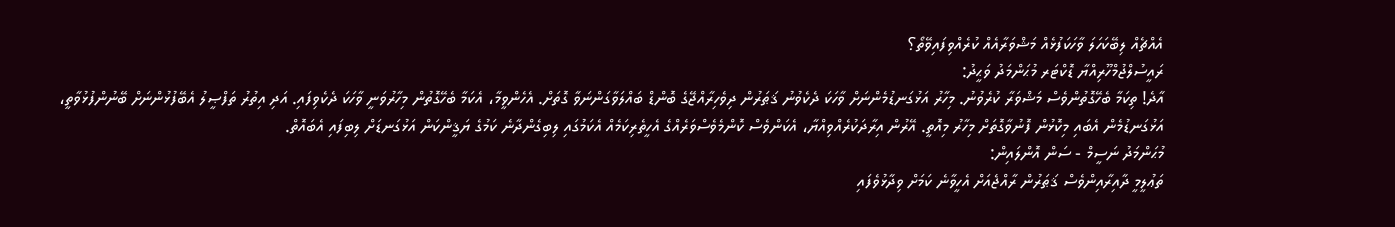އެއްޗެއް ލިބޭކަހަލަ ވާހަކަފުޅެއް މަޝްވަރާއެއް ކުރެއްވިފައިވޭތޯ؟
ރައީސުލްޖުމްހޫރިއްޔާ ޑޮކްޓަރ މުޙަންމަދު ވަޙީދު:
އާދެ! ތިކަމާ ބެހޭގޮތުންވެސް މަޝްވަރާ ކުރެވުނު. މިހާރު އަޅުގަނޑުމެންނަށް ވާހަކަ ދެކެވުނު ޤަޠަރުން ދިވެހިރާއްޖޭގެ ބޮންޑް ބައްލަވާގަންނަވާ ގޮތަށް. އެހެންވީމާ، އެކަމާ ބެހޭގޮތުން މިހާރުވަނީ ވާހަކަ ދެކެވިފައި. އަދި އިތުރު ތަފްޞީލު އެބޭފުޅުންނަށް ބޭނުންފުޅުވާތީ، އަޅުގަނޑުމެން އެބައި މިކޮޅުން ފޮނުވާގޮތަށް މިހާރު މިއޮތީ. އޭރުން އިރާދަކުރެއްވިއްޔާ، އެކަންވެސް ކޮންމެވެސްވަރެއްގެ އެހީތެރިކަމެއް އެކަމުގައި ލިބިގެންދާނެ ކަމުގެ ޔަޤީންކަން އަޅުގަނޑަށް ލިބިފައި އެބައޮތް.
މުޙަންމަދު ނަސީމް - ސަން އޮންލައިން:
ތަޢުލީމީ ދާއިރާއިންވެސް ޤަޠަރުން ރާއްޖެއަށް އެހީވާނެ ކަމަށް ވިދާޅުވެފައި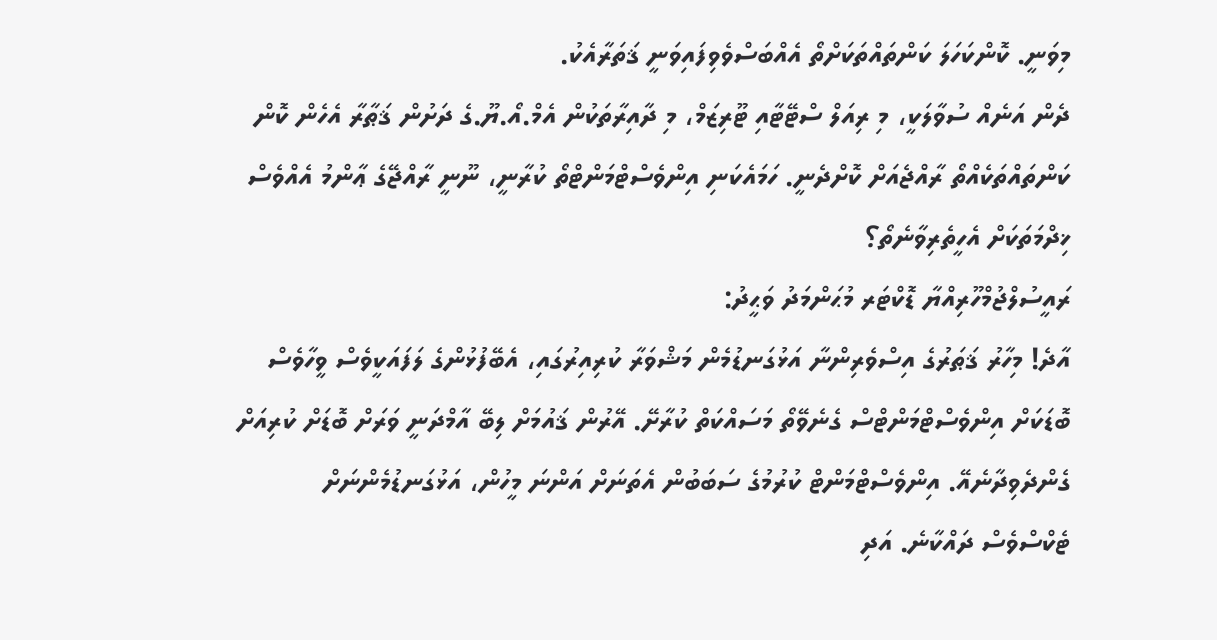މިވަނީ. ކޮންކަހަލަ ކަންތައްތަކަށްތޯ އެއްބަސްވެވިފައިވަނީ ޤަތަރާއެކު.
ދެން އަނެއް ސުވާލަކީ، މި ރިއަލް ސްޓޭޓާއި ޓޫރިޒަމް، މި ދާއިރާތަކުން އެމް.އޯ.ޔޫ.ގެ ދަށުން ޤަޠާރާ އެހެން ކޮން ކަންތައްތަކެއްތޯ ރާއްޖެއަށް ކޮށްދެނީ. ހަމައެކަނި އިންވެސްޓްމަންޓްތޯ ކުރާނީ، ނޫނީ ރާއްޖޭގެ ޢާންމު އެއްވެސް ޚިދްމަތަކަށް އެހީތެރިވާނެތޯ؟
ރައީސުލްޖުމްހޫރިއްޔާ ޑޮކްޓަރ މުޙަންމަދު ވަޙީދު:
އާދެ! މިހާރު ޤަޠަރުގެ އިސްވެރިންނާ އަޅުގަނޑުމެން މަޝްވަރާ ކުރިއިރުގައި، އެބޭފުޅުންގެ ލަފައަކީވެސް ވީހާވެސް ބޮޑަކަށް އިންވެސްޓްމަންޓްސް ގެނެވޭތޯ މަސައްކަތް ކުރާށޭ. އޭރުން ޤައުމަށް ލިބޭ އާމްދަނީ ވަރަށް ބޮޑަށް ކުރިއަށް ގެންދެވިދާނެއޭ. އިންވެސްޓްމަންޓް ކުރުމުގެ ސަބަބުން އެތަނަށް އަންނަ މީހުން، އަޅުގަނޑުމެންނަށް ޓެކްސްވެސް ދައްކާނެ. އަދި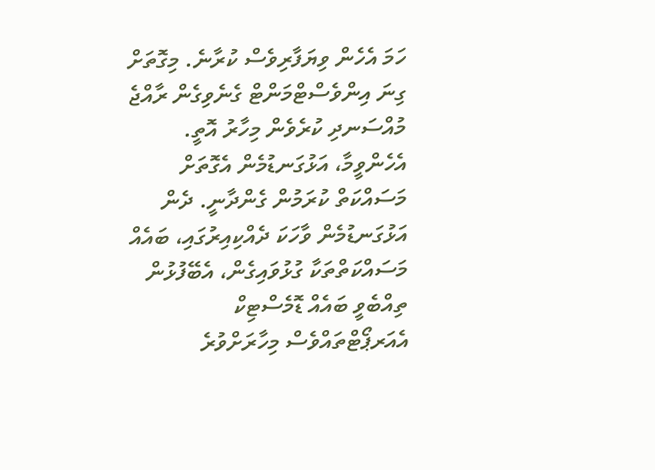ހަމަ އެހެން ވިޔަފާރިވެސް ކުރާނެ. މިގޮތަށް ގިނަ އިންވެސްޓްމަންޓް ގެނެވިގެން ރާއްޖެ މުއްސަނދި ކުރެވެން މިހާރު އޮތީ. އެހެންވީމާ، އަޅުގަނޑުމެން އެގޮތަށް މަސައްކަތް ކުރަމުން ގެންދާނީ. ދެން އަޅުގަނޑުމެން ވާހަކަ ދެއްކިއިރުގައި، ބައެއް މަސައްކަތްތަކާ ގުޅުވައިގެން، އެބޭފުޅުން ތިއްބެވީ ބައެއް ޑޮމެސްޓިކް އެއަރޕޯޓްތައްވެސް މިހާރަށްވުރެ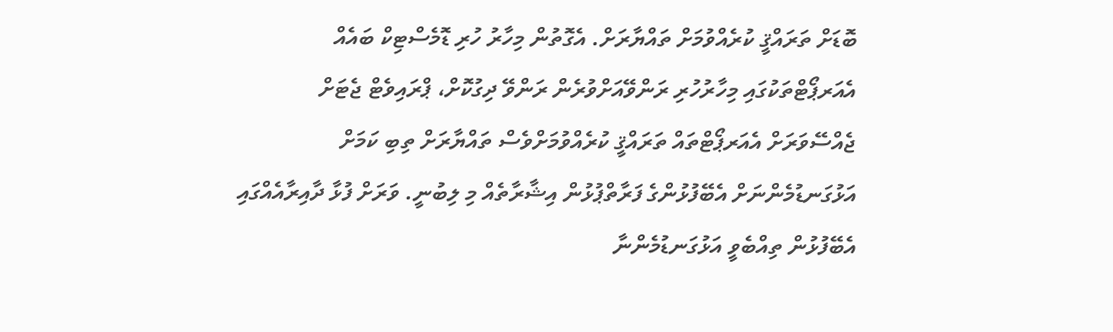ބޮޑަށް ތަރައްޤީ ކުރެއްވުމަށް ތައްޔާރަށް. އެގޮތުން މިހާރު ހުރި ޑޮމެސްޓިކް ބައެއް އެއަރޕޯޓްތަކުގައި މިހާރުހުރި ރަންވޭއަށްވުރެން ރަންވޭ ދިގުކޮށް، ޕްރައިވެޓް ޖެޓަށް ޖެއްސޭވަރަށް އެއަރޕޯޓްތައް ތަރައްޤީ ކުރެއްވުމަށްވެސް ތައްޔާރަށް ތިބި ކަމަށް އަޅުގަނޑުމެންނަށް އެބޭފުޅުންގެ ފަރާތްޕުޅުން އިޝާރާތެއް މި ލިބުނީ. ވަރަށް ފުޅާ ދާއިރާއެއްގައި އެބޭފުޅުން ތިއްބެވީ އަޅުގަނޑުމެންނާ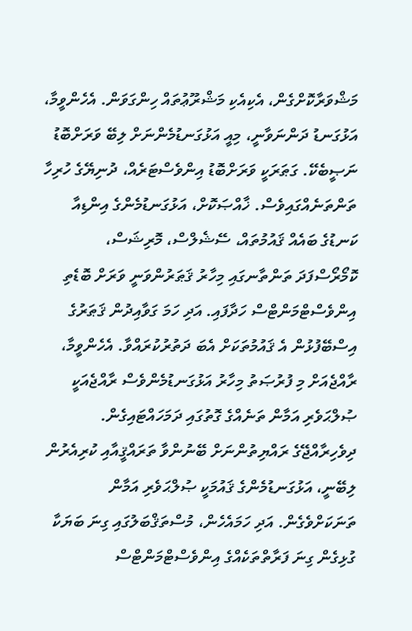މަޝްވަރާކޮށްގެން، އެކިއެކި މަޝްރޫޢުތައް ހިންގަވަން. އެހެންވީމާ، އަޅުގަނޑު ދަންނަވާނީ، މިއީ އަޅުގަނޑުމެންނަށް ލިބޭ ވަރަށްބޮޑު ނަޞީބެކޭ. ގަޠަރަކީ ވަރަށްބޮޑު އިންވެސްޓަރެއް، ދުނިޔޭގެ ހުރިހާ ތަންތަނެއްގައިވެސް. ޚާއްޞަކޮށް، އަޅުގަނޑުމެންގެ އިންޑިއާ ކަނޑުގެ ބައެއް ޤައުމުތައް، ސޭޝެލްސް، މޮރިޝަސް، ކޮމޯރޯސްފަދަ ތަންތާނގައި މިހާރު ޤަޠަރުންވަނީ ވަރަށް ބޮޑެތި އިންވެސްޓްމަންޓްސް ހަދާފައި. އަދި ހަމަ ގަވާއިދުން ޤަޠަރުގެ އިސްބޭފުޅުން އެ ޤައުމުތަކަށް އެބަ ދަތުރުކުރައްވާ. އެހެންވީމާ، ރާއްޖެއަށް މި ފުރުޞަތު މިހާރު އަޅުގަނޑުމެންވެސް ރާއްޖެއަކީ ޞުލްޙަވެރި އަމާން ތަނެއްގެ ގޮތުގައި ދަމަހައްޓައިގެން. ދިވެހިރާއްޖޭގެ ރައްޔިތުންނަށް ބޭނުންވާ ތަރައްޤީއާއި ކުރިއެރުން ލިބޭނީ، އަޅުގަނޑުމެންގެ ޤައުމަކީ ޞުލްޙަވެރި އަމާން ތަނަކަށްވެގެން. އަދި ހަމައެހެން، މުސްތަޤްބަލުގައި ގިނަ ބަޔަކާ ގުޅިގެން ގިނަ ފަރާތްތަކެއްގެ އިންވެސްޓްމަންޓްސް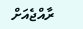ރާއްޖެއަށް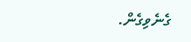ގެނެވިގެން.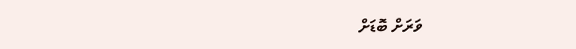ވަރަށް ބޮޑަށް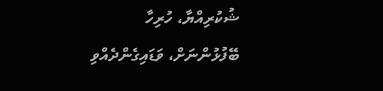ޝުކުރިއްޔާ، ހުރިހާ ބޭފުޅުންނަށް، ވަޑައިގެންދެއްވި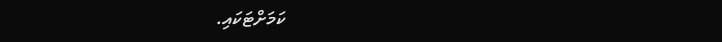ކަމަށްޓަކައި.